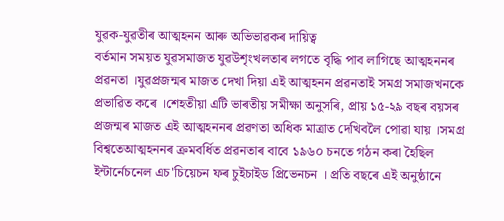যুৱক-যুৱতীৰ আত্মহনন আৰু অভিভাৱকৰ দায়িত্ব
বর্তমান সময়ত যুৱসমাজত যুৱউশৃংখলতাৰ লগতে বৃদ্ধি পাব লাগিছে আত্মহননৰ প্ৰৱনতা ।যুৱপ্ৰজন্মৰ মাজত দেখা দিয়া এই আত্মহনন প্রৱনতাই সমগ্র সমাজখনকে প্রভাৱিত কৰে ।শেহতীয়া এটি ভাৰতীয় সমীক্ষা অনুসৰি, প্রায় ১৫-২৯ বছৰ বয়সৰ প্ৰজন্মৰ মাজত এই আত্মহননৰ প্রৱণতা অধিক মাত্রাত দেখিবলৈ পোৱা যায় ।সমগ্র বিশ্বতেআত্মহননৰ ক্রমবর্ধিত প্রৱনতাৰ বাবে ১৯৬০ চনতে গঠন কৰা হৈছিল ইন্টাৰ্নেচনেল এচ'চিয়েচন ফৰ চুইচাইড প্ৰিভেনচন । প্রতি বছৰে এই অনুষ্ঠানে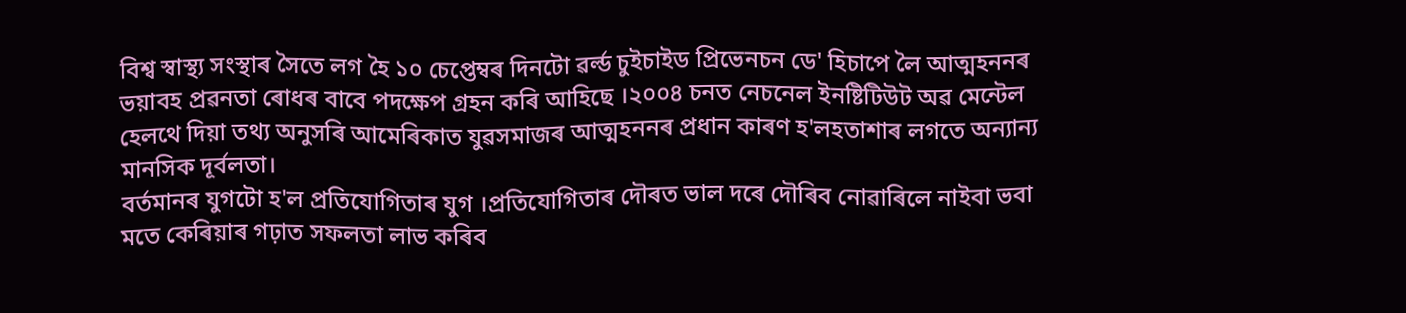বিশ্ব স্বাস্থ্য সংস্থাৰ সৈতে লগ হৈ ১০ চেপ্তেম্বৰ দিনটো ৱর্ল্ড চুইচাইড প্রিভেনচন ডে' হিচাপে লৈ আত্মহননৰ ভয়াবহ প্রৱনতা ৰোধৰ বাবে পদক্ষেপ গ্রহন কৰি আহিছে ।২০০৪ চনত নেচনেল ইনষ্টিটিউট অৱ মেন্টেল হেলথে দিয়া তথ্য অনুসৰি আমেৰিকাত যুৱসমাজৰ আত্মহননৰ প্রধান কাৰণ হ'লহতাশাৰ লগতে অন্যান্য মানসিক দূর্বলতা।
বর্তমানৰ যুগটো হ'ল প্রতিযোগিতাৰ যুগ ।প্ৰতিযোগিতাৰ দৌৰত ভাল দৰে দৌৰিব নোৱাৰিলে নাইবা ভবা মতে কেৰিয়াৰ গঢ়াত সফলতা লাভ কৰিব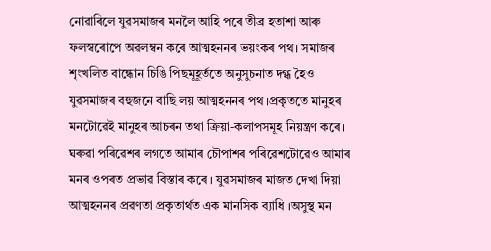নোৱাৰিলে যুৱসমাজৰ মনলৈ আহি পৰে তীব্ৰ হতাশা আৰু ফলস্বৰোপে অৱলম্বন কৰে আত্মহননৰ ভয়ংকৰ পথ। সমাজৰ শৃংখলিত বান্ধোন চিঙি পিছমূহূর্ততে অনুসুচনাত দগ্ধ হৈও যুৱসমাজৰ বহুজনে বাছি লয় আত্মহননৰ পথ ।প্রকৃততে মানুহৰ মনটোৱেই মানুহৰ আচৰন তথা ক্রিয়া-কলাপসমূহ নিয়ন্ত্রণ কৰে। ঘৰুৱা পৰিৱেশৰ লগতে আমাৰ চৌপাশৰ পৰিৱেশটোৱেও আমাৰ মনৰ ওপৰত প্রভাৱ বিস্তাৰ কৰে । যুৱসমাজৰ মাজত দেখা দিয়া আত্মহননৰ প্রৱণতা প্রকৃতার্থত এক মানসিক ব্যাধি ।অসুস্থ মন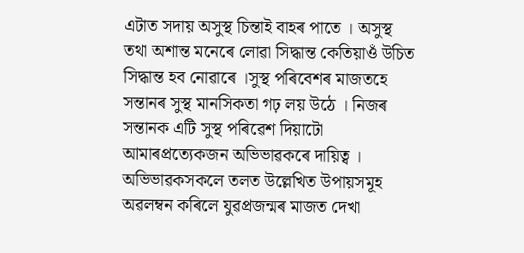এটাত সদায় অসুস্থ চিন্তাই বাহৰ পাতে । অসুস্থ তথা অশান্ত মনেৰে লোৱা সিদ্ধান্ত কেতিয়াওঁ উচিত সিদ্ধান্ত হব নোৱাৰে ।সুস্থ পৰিবেশৰ মাজতহে সন্তানৰ সুস্থ মানসিকতা গঢ় লয় উঠে । নিজৰ সন্তানক এটি সুস্থ পৰিৱেশ দিয়াটো আমাৰপ্রত্যেকজন অভিভাৱকৰে দায়িত্ব । অভিভাৱকসকলে তলত উল্লেখিত উপায়সমূহ অৱলম্বন কৰিলে যুৱপ্ৰজন্মৰ মাজত দেখা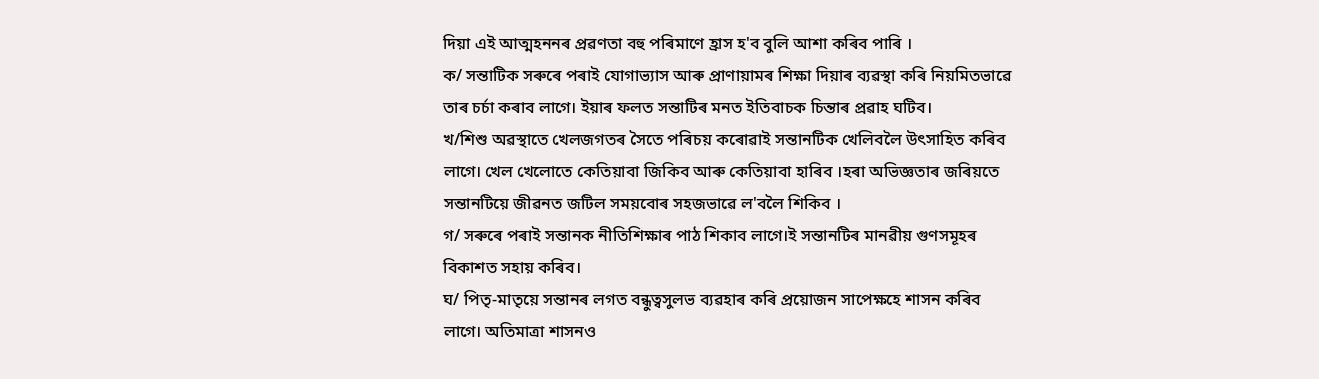দিয়া এই আত্মহননৰ প্রৱণতা বহু পৰিমাণে হ্রাস হ'ব বুলি আশা কৰিব পাৰি ।
ক/ সন্তাটিক সৰুৰে পৰাই যোগাভ্যাস আৰু প্রাণায়ামৰ শিক্ষা দিয়াৰ ব্যৱস্থা কৰি নিয়মিতভাৱে তাৰ চর্চা কৰাব লাগে। ইয়াৰ ফলত সন্তাটিৰ মনত ইতিবাচক চিন্তাৰ প্রৱাহ ঘটিব।
খ/শিশু অৱস্থাতে খেলজগতৰ সৈতে পৰিচয় কৰোৱাই সন্তানটিক খেলিবলৈ উৎসাহিত কৰিব লাগে। খেল খেলোতে কেতিয়াবা জিকিব আৰু কেতিয়াবা হাৰিব ।হৰা অভিজ্ঞতাৰ জৰিয়তে সন্তানটিয়ে জীৱনত জটিল সময়বোৰ সহজভাৱে ল'বলৈ শিকিব ।
গ/ সৰুৰে পৰাই সন্তানক নীতিশিক্ষাৰ পাঠ শিকাব লাগে।ই সন্তানটিৰ মানৱীয় গুণসমূহৰ বিকাশত সহায় কৰিব।
ঘ/ পিতৃ-মাতৃয়ে সন্তানৰ লগত বন্ধুত্বসুলভ ব্যৱহাৰ কৰি প্রয়োজন সাপেক্ষহে শাসন কৰিব লাগে। অতিমাত্রা শাসনও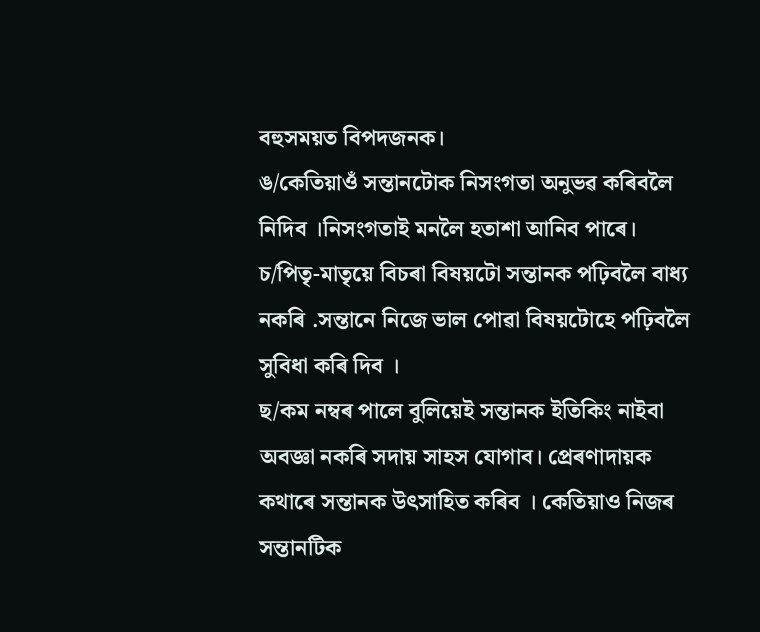বহুসময়ত বিপদজনক।
ঙ/কেতিয়াওঁ সন্তানটোক নিসংগতা অনুভৱ কৰিবলৈ নিদিব ।নিসংগতাই মনলৈ হতাশা আনিব পাৰে।
চ/পিতৃ-মাতৃয়ে বিচৰা বিষয়টো সন্তানক পঢ়িবলৈ বাধ্য নকৰি .সন্তানে নিজে ভাল পোৱা বিষয়টোহে পঢ়িবলৈ সুবিধা কৰি দিব ।
ছ/কম নম্বৰ পালে বুলিয়েই সন্তানক ইতিকিং নাইবা অবজ্ঞা নকৰি সদায় সাহস যোগাব। প্রেৰণাদায়ক কথাৰে সন্তানক উৎসাহিত কৰিব । কেতিয়াও নিজৰ সন্তানটিক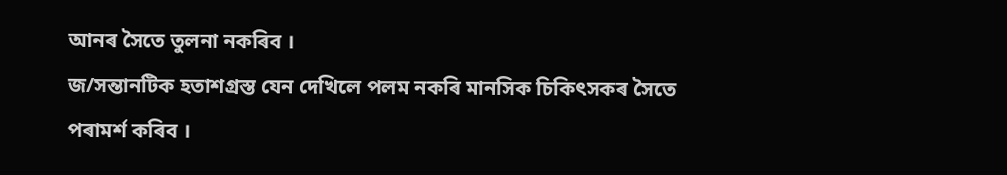আনৰ সৈতে তুলনা নকৰিব ।
জ/সন্তানটিক হতাশগ্রস্ত যেন দেখিলে পলম নকৰি মানসিক চিকিৎসকৰ সৈতে পৰামর্শ কৰিব ।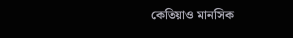কেতিয়াও মানসিক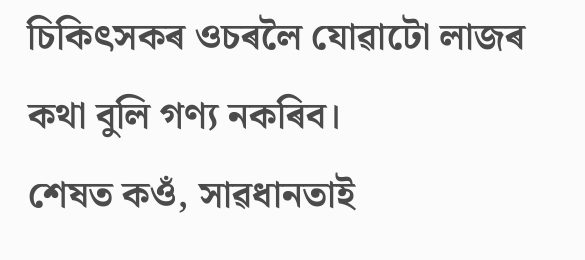চিকিৎসকৰ ওচৰলৈ যোৱাটো লাজৰ কথা বুলি গণ্য নকৰিব।
শেষত কওঁ, সাৱধানতাই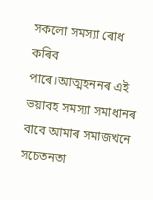সকলো সমস্যা ৰোধ কৰিব পাৰে।আত্মহননৰ এই ভয়াবহ সমস্যা সমাধানৰ বাবে আমাৰ সমাজখনে সচেতনতা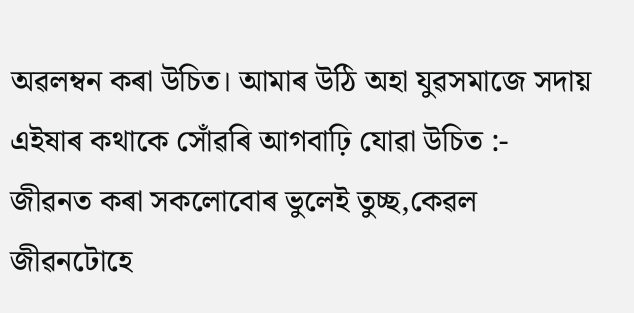অৱলম্বন কৰা উচিত। আমাৰ উঠি অহা যুৱসমাজে সদায় এইষাৰ কথাকে সোঁৱৰি আগবাঢ়ি যোৱা উচিত :-
জীৱনত কৰা সকলোবোৰ ভুলেই তুচ্ছ,কেৱল জীৱনটোহে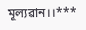মূল্যৱান।।***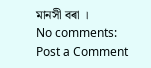মানসী বৰা ।
No comments:
Post a Comment